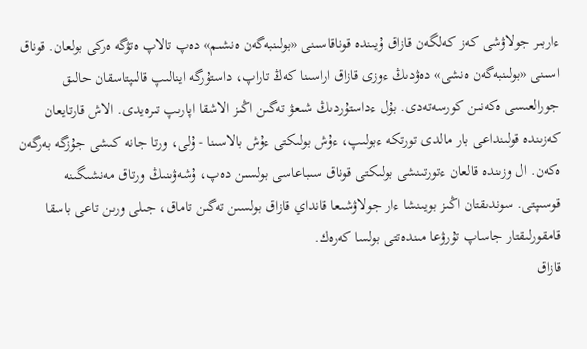ءاربىر جولاۋشى كەز كەلگەن قازاق ۇيىندە قوناقاسىنى «بولىنبەگەن ەنشىم» دەپ تالاپ ەتۋگە ەركى بولعان. قوناق اسىنى «بولىنبەگەن ەنشى» دەۋدىڭ ءوزى قازاق اراسىنا كەڭ تاراپ، داستۇرگە اينالىپ قالىپتاسقان حالىق جورالعىسى ەكەنىن كورسەتەدى. بۇل ءداستۇردىڭ شىعۋ تەگىن اڭىز الاشقا اپارىپ تىرەيدى. الاش قارتايعان كەزىندە قولىنداعى بار مالدى تورتكە ءبولىپ، ءۇش بولىكتى ءۇش بالاسىنا - ۇلى، ورتا جانە كىشى جۇزگە بەرگەن ەكەن. ال وزىندە قالعان ءتورتىنشى بولىكتى قوناق سىباعاسى بولسىن دەپ، ۇشەۋىنىڭ ورتاق مەنشىگىنە قوسىپتى. سوندىقتان اڭىز بويىنشا ءار جولاۋشىعا قانداي قازاق بولسىن تەگىن تاماق، جىلى ورىن تاعى باسقا قامقورلىقتار جاساپ تۇرۋعا مىندەتتى بولسا كەرەك.
قازاق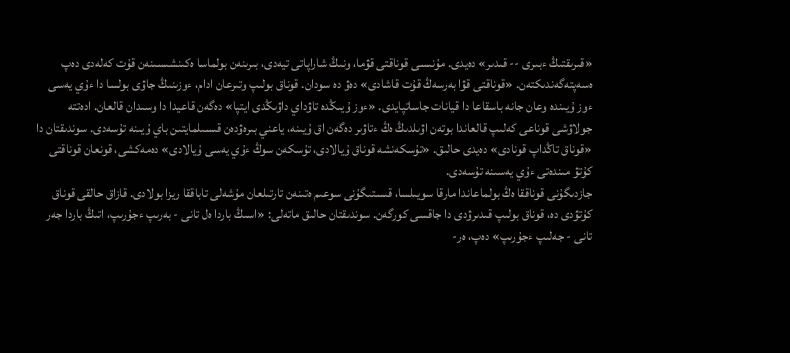«قىرىقتىڭ ءبىرى -- قىدىر» دەيدى. مۇنىسى قوناقتى قۋما، ونىڭ شاراپاتى تيەدى، بىرىنەن بولماسا ەكىنشىسىنەن قۇت كەلەدى دەپ ەسەپتەگەندىكتەن. «قوناقتى قۋا بەرسەڭ قۇت قاشادى» دەۋ دە سودان. قوناق بولىپ وتىرعان ادام، ءوزىنىڭ جاۋى بولسا دا ءۇي يەسى ءوز ۇيىندە وعان جانە باسقاعا دا قيانات جاساتپايدى. «ءوز ۇيىڭدە تاۋداي داۋىڭدى ايتپا» دەگەن قاعيدا دا وسىدان قالعان. ادەتتە جولاۋشى قوناعى كەلىپ قالعاندا بوتەن اۋىلدىڭ ەڭ ءتاۋىر دەگەن اق ۇيىنە، ياعني بىرەۋدەن قىسىلمايتىن باي ۇيىنە تۇسەدى. سوندىقتان دا «قوناق تاڭداپ قونادى» دەيدى حالىق. «تۇسكەنشە قوناق ۇيالادى، تۇسكەن سوڭ ءۇي يەسى ۇيالادى» دەمەكشى، قونعان قوناقتى كۇتۋ مىندەتى ءۇي يەسىنە تۇسەدى.
جازدىگۇنى قوناققا ەڭ بولماعاندا مارقا سويىلسا، قىستىگۇنى سوعىم ەتىنەن تارتىلعان مۇشەلى تاباققا ريزا بولادى. قازاق حالقى قوناق كۇتۋدى دە، قوناق بولىپ قىدىرۋدى دا جاقسى كورگەن. سوندىقتان حالىق ماتەلى: «اسىڭ باردا ەل تانى - بەرىپ ءجۇرىپ، اتىڭ باردا جەر تانى - جەلىپ ءجۇرىپ» دەپ، ەر-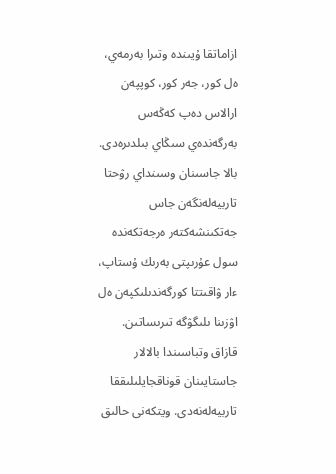ازاماتقا ۇيىندە وتىرا بەرمەي، ەل كور، جەر كور، كوپپەن ارالاس دەپ كەڭەس بەرگەندەي سىڭاي بىلدىرەدى.
بالا جاسىنان وسىنداي رۋحتا تاربيەلەنگەن جاس جەتكىنشەكتەر ەرجەتكەندە سول عۇرىپتى بەرىك ۇستاپ، ءار ۋاقىتتا كورگەندىلىكپەن ەل اۋزىنا ىلىگۋگە تىرىساتىن. قازاق وتباسىندا بالالار جاستايىنان قوناقجايلىلىققا تاربيەلەنەدى. ويتكەنى حالىق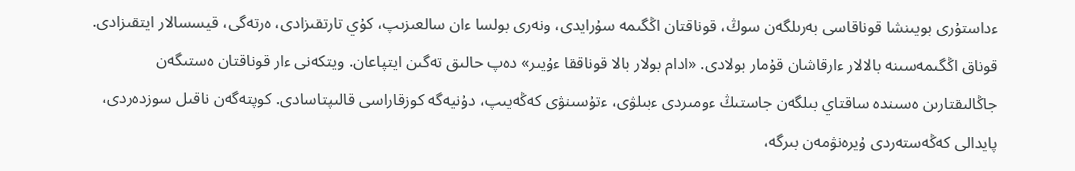ءداستۇرى بويىنشا قوناقاسى بەرىلگەن سوڭ، قوناقتان اڭگىمە سۇرايدى، ونەرى بولسا ءان سالعىزىپ، كۇي تارتقىزادى، ەرتەگى، قيسسالار ايتقىزادى. قوناق اڭگىمەسىنە بالالار ءارقاشان قۇمار بولادى. «ادام بولار بالا قوناققا ءۇيىر» دەپ حالىق تەگىن ايتپاعان. ويتكەنى ءار قوناقتان ەستىگەن جاڭالىقتارىن ەسىندە ساقتاي بىلگەن جاستىڭ ءومىردى ءبىلۋى، ءتۇسىنۋى كەڭەيىپ، دۇنيەگە كوزقاراسى قالىپتاسادى. كوپتەگەن ناقىل سوزدەردى، پايدالى كەڭەستەردى ۇيرەنۋمەن بىرگە،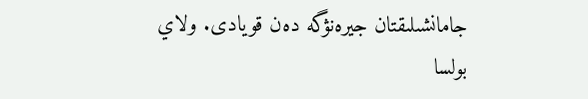جامانشىلىقتان جيرەنۋگە دەن قويادى. ولاي بولسا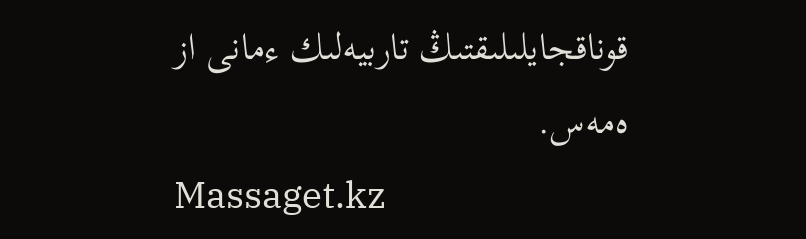قوناقجايلىلىقتىڭ تاربيەلىك ءمانى از ەمەس.
Massaget.kz